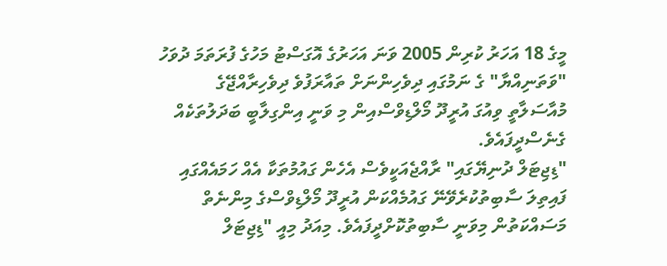މީގެ 18 އަހަރު ކުރިން 2005 ވަނަ އަހަރުގެ އޮގަސްޓު މަހުގެ ފުރަތަމަ ދުވަހު "ވަތަނިއްޔާ" ގެ ނަމުގައި ދިވެހިންނަށް ތައާރަފުވެ ދިވެހިރާއްޖޭގެ މުއާސަލާތީ ވިއުގަ އުރީދޫ މޯލްޑިވްސްއިން މި ވަނީ އިންގިލާބީ ބަދަލުތަކެއް ގެނެސްދީފައެވެ.
"ޑިޖިޓަލް ދުނިޔޭގައި" ރާއްޖެއަކީވެސް އެހެން ގައުމުތަކާ އެއް ހަމައެއްގައި ފައިތިލަ ސާބިތުކުރެވޭނޭ ގައުމެއްކަން އުރީދޫ މޯލްޑިވްސްގެ މިންނެތް މަސައްކަތުން މިވަނީ ސާބިތުކޮށްދީފައެވެ. މިއަދު މިއީ "ޑިޖިޓަލް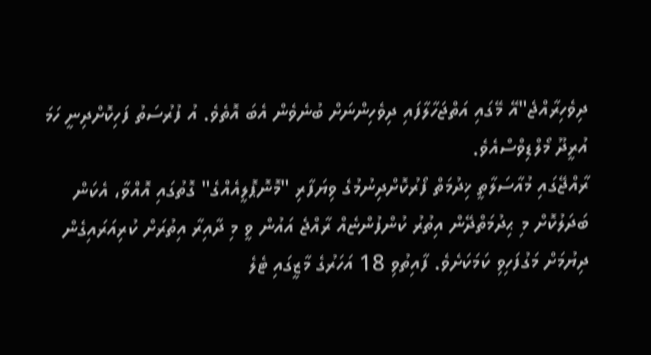ދިވެހިރާއްޖެ"އޭ މޭގައި އަތްޖަހާލާފައި ދިވެހިންނަށް ބުނެވެން އެބަ އޮތެވެ. އު ފުރުސަތު ފަހިކޮށްދިނީ ހަމަ އުރީދޫ މޯލްޑިވްސްއެވެ.
ރާއްޖޭގައި މުއާސަލާތީ ޚިދުމަތް ފޯރުކޮށްދިނުމުގެ ވިޔަފާރި "މޮނޮޕޮލީއެއްގެ" ގޮތުގައި އޮއްވާ، އެކަން ބަދަލުކޮށް މި ޙިދުމަތްދޭން އިތުރު ކުންފުންޏެއް ރާއްޖެ އައުން ވީ މި ދާއިރާ އިތުރަށް ކުރިއަރައިގެން ދިޔުމަށް މަގުފަހިވި ކަމަކަށެވެ. ފާއިތުވި 18 އަހަރުގެ މާޒީގައި ޓެލެ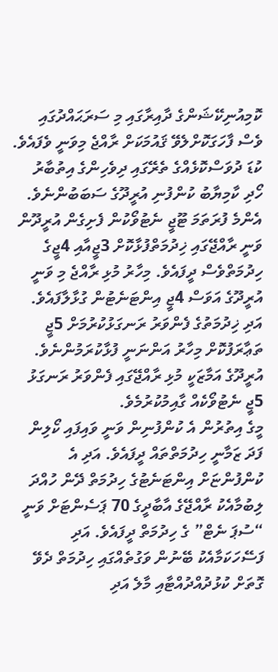ކޮމިއުނިކޭޝަންގެ ދާއިރާގައި މި ސަރަޙައްދުގައި ވެސް ފާހަގަކޮށްލެވޭ ޤައުމަކަށް ރާއްޖެ މިވަނީ ވެފައެވެ. ކުޑަ ދުވަސްކޮޅެއްގެ ތެރޭގައި ދިވެހިންގެ އިތުބާރު ހޯދި ކާމިޔާބު ކުންފުނި އުރީދޫގެ ސަބަބުންނެވެ.
އެންމެ ފުރަތަމަ ޓޫޖީ ނެޓުވޯކުން ފެށިގެން އުރީދޫން ވަނީ ރާއްޖޭގައި ޚިދުމަތްފުޅާކޮށް 3ޖީއާއި 4ޖީގެ ހިދުމަތްވެސް ދީފައެވެ. މިހާރު މުޅި ރާއްޖެ މި ވަނީ އުރީދޫގެ އަވަސް 4ޖީ އިންޓަނެޓުން ގުޅާލާފައެވެ. އަދި ޚިދުމަތުގެ ފެންވަރު ރަނގަޅުކުރުމަށް 5ޖީ ތަޢާރަފުކޮށް މިހާރު އަންނަނީ ފުޅާކުރަމުންނެވެ. އުރީދޫގެ އަމާޒަކީ މުޅި ރާއްޖޭގައި ފެންވަރު ރަނގަޅު 5ޖީ ނެޓުވޯކެއް ގާއިމުކުރުމެވެ.
މީގެ އިތުރުން އެ ކުންފުނިން ވަނީ ވައިފައި ކޯލިން ފަދަ ޒަމާނީ ހިދުމަތްތައް ދީފައެވެ. އަދި އެ ކުންފުންޏަށް އިންޓަނެޓުގެ ހިދުމަތް ދޭން ހުއްދަ ލިބުމާއެކު ރާއްޖޭގެ އާބާދީގެ 70 ޕަސެންޓަށް ވަނީ “ސުޕަ ނެޓް” ގެ ހިދުމަތް ދީފައެވެ. އަދި ފަސޭހަކަމާއެކު ބޭނުން ވަގުތެއްގައި ހިދުމަތް ދެވޭ ގޮތަށް ކުޅުދުއްދުއްޓާއި މާލެ އަދި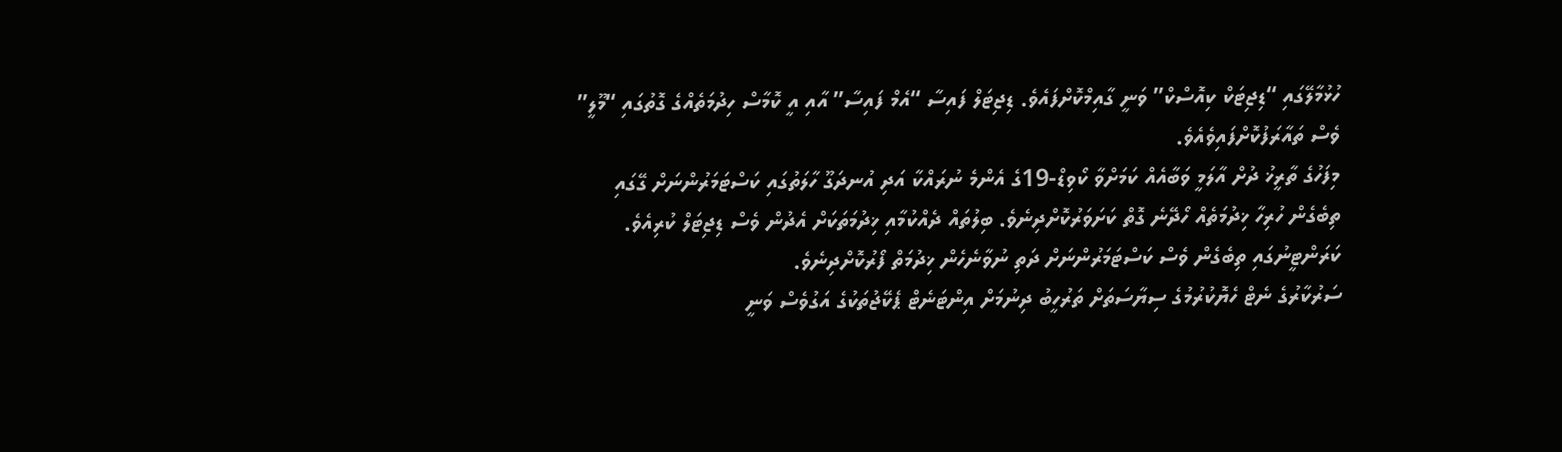ހުޅުމާލޭގައި “ޑިޖިޓަކް ކިއޮސްކް” ވަނީ ގާއިމްކޮށްފައެވެ. ޑިޖިޓަލް ފައިސާ “އެމް ފައިސާ” އާއި އީ ކޮމާސް ހިދުމަތެއްގެ ގޮތުގައި “މޫލީ” ވެސް ތައާރަފުކޮށްފައިވެއެވެ.
މިފަހުގެ ތާރީޚު ދުށް އާލަމީ ވަބާއެއް ކަމަށްވާ ކޯވިޑް-19ގެ އެންމެ ނުރައްކާ އަދި އުނދަގޫ ހާލަތުގައި ކަސްޓަމަރުންނަށް ގޭގައި ތިބެގެން ހުރިހާ ޚިދުމަތެއް ހޯދޭނެ ގޮތް ކަށަވަރުކޮށްދިނެވެ. ބިލުތައް ދެއްކުމާއި ޚިދުމަތަކަށް އެދުން ވެސް ޑިޖިޓަލް ކުރިއެވެ. ކަރަންޓީނުގައި ތިބެގެން ވެސް ކަސްޓަމަރުންނަށް ދަތި ނުވާނެހެން ޚިދުމަތް ފޯރުކޮށްދިނެވެ.
ސަރުކާރުގެ ނެޓް ހެޔޮކުރުމުގެ ސިޔާސަތަށް ތަރުހީބު ދިނުމަށް އިންޓަނެޓް ޕެކޭޖުތަކުގެ އަގުވެސް ވަނީ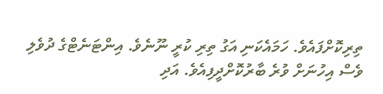ތިރިކޮށްފައެވެ. ހަމައެކަނި އަގު ތިރި ކުރީ ނޫނެވެ. އިންޓަނެޓްގެ ދުވެލި ވެސް އިހުނަށް ވުރެ ބާރުކޮށްދީފިއެވެ. އަދި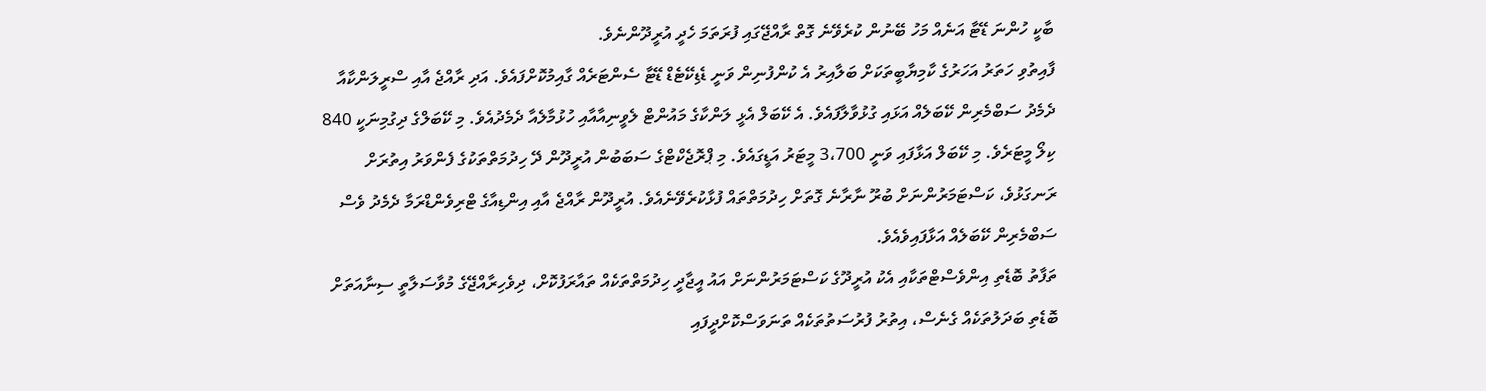ބާކީ ހުންނަ ޑޭޓާ އަނެއް މަހު ބޭނުން ކުރެވޭނެ ގޮތް ރާއްޖޭގައި ފުރަތަމަ ހެދީ އުރީދޫންނެވެ.
ފާއިތުވި ހަތަރު އަހަރުގެ ކާމިޔާބީތަކަށް ބަލާއިރު އެ ކުންފުނިން ވަނީ ޑެޑިކޭޓެޑް ޑޭޓާ ސެންޓަރެއް ގާއިމުކޮށްފައެވެ. އަދި ރާއްޖެ އާއި ސްރީލަންކާއާ ދެމެދު ސަބްމެރިން ކޭބަލެއް އަޅައި ގުޅުވާލާފައެވެ. އެ ކޭބަލް އެޅީ ލަންކާގެ މައުންޓް ލެވީނިއާއާއި ހުޅުމާލެއާ ދެމެދުއެވެ. މި ކޭބަލްގެ ދިގުމިނަކީ 840 ކިލޯ މީޓަރެވެ. މި ކޭބަލް އަޅާފައި ވަނީ 3،700 މީޓަރު އަޑީގައެވެ. މި ޕްރޮޖެކްޓްގެ ސަބަބުން އުރީދޫން ދޭ ހިދުމަތްތަކުގެ ފެންވަރު އިތުރަށް ރަނގަޅުވެ، ކަސްޓަމަރުންނަށް ބުރޫ ނާރާނެ ގޮތަށް ހިދުމަތްތައް ފުޅާކުރެވޭނެއެވެ. އުރީދޫން ރާއްޖެ އާއި އިންޑިއާގެ ޓްރިވެންޑްރަމާ ދެމެދު ވެސް ސަބްމެރިން ކޭބަލެއް އަޅާފައިވެއެވެ.
ތަފާތު ބޮޑެތި އިންވެސްޓްތަކާއި އެކު އުރީދޫގެ ކަސްޓަމަރުންނަށް އައު އީޖާދީ ހިދުމަތްތަކެއް ތައާރަފުކޮށް، ދިވެހިރާއްޖޭގެ މުވާސަލާތީ ސިނާއަތަށް ބޮޑެތި ބަދަލުތަކެއް ގެނެސް، އިތުރު ފުރުސަތުތަކެއް ތަނަވަސްކޮށްދީފައި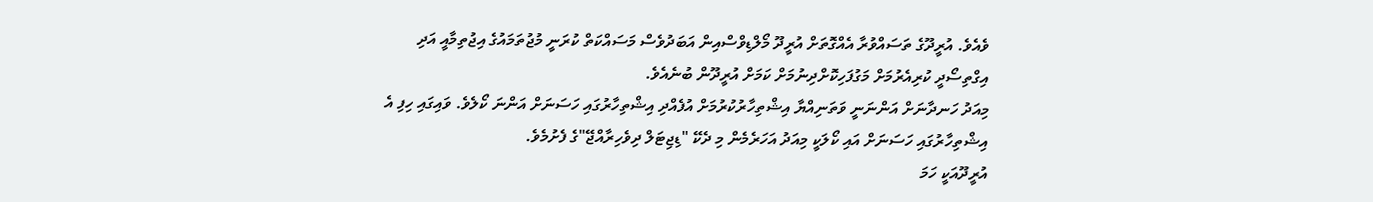ވެއެވެ. އުރީދޫގެ ތަސައްވުރާ އެއްގޮތަށް އުރީދޫ މޯލްޑިވްސްއިން އަބަދުވެސް މަސައްކަތް ކުރަނީ މުޖުތަމައުގެ އިޖުތިމާއީ އަދި އިގްތިސޯދީ ކުރިއެރުމަށް މަގުފަހިކޮށްދިނުމަށް ކަމަށް އުރީދޫން ބުނެއެވެ.
މިއަދު ހަނދާނަށް އަންނަނީ ވަތަނިއްޔާ އިޝްތިހާރުކުރުމަށް އުފެއްދި އިޝްތިހާރުގައި ހަސަނަށް އަންނަ ކޯލެވެ. ވައިގައި ހިފި އެ އިޝްތިހާރުގައި ހަސަނަށް އައި ކޯލަކީ މިއަދު އަހަރެމެން މި ދެކޭ "ޑިޖިޓަލް ދިވެހިރާއްޖޭ"ގެ ފެށުމެވެ.
އުރީދޫއަކީ ހަމަ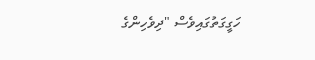ހަގީގަތުގައިވެސް "ދިވެހިންގެ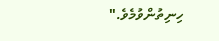ހިނިތުންވުމެވެ."